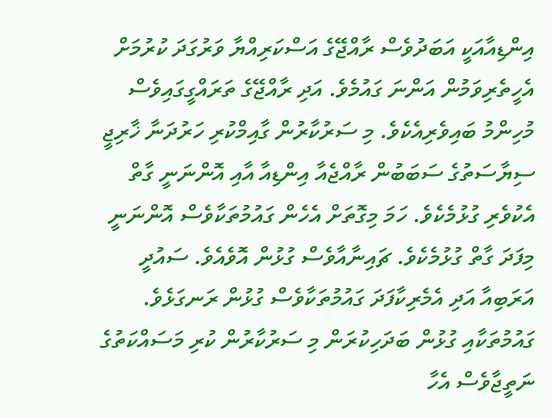އިންޑިއާއަކީ އަބަދުވެސް ރާއްޖޭގެ އަސްކަރިއްޔާ ވަރުގަދަ ކުރުމަށް އެހީތެރިވަމުން އަންނަ ގައުމެވެ. އަދި ރާއްޖޭގެ ތަރައްގީގައިވެސް މުހިންމު ބައިވެރިއެކެވެ. މި ސަރުކާރުން ގާއިމްކުރި ހަރުދަނާ ޚާރިޖީ ސިޔާސަތުގެ ސަބަބުން ރާއްޖެއާ އިންޑިއާ އާއި އޮންނަނީ ގާތް އެކުވެރި ގުޅުމެކެވެ. ހަމަ މިގޮތަށް އެހެން ގައުމުތަކާވެސް އޮންނަނީ މިފަދަ ގާތް ގުޅުމެކެވެ. ޗައިނާއާވެސް ގުޅުން އޮވެއެވެ. ސައުދީ އަރަބިއާ އަދި އެމެރިކާފަދަ ގައުމުތަކާވެސް ގުޅުން ރަނގަޅެވެ. ގައުމުތަކާއި ގުޅުން ބަދަހިކުރަން މި ސަރުކާރުން ކުރި މަސައްކަތުގެ ނަތީޖާވެސް އެހާ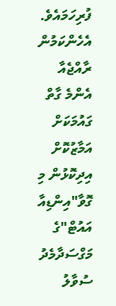ފުރިހަމައެވެ.
އެހެންކަމުން ރާއްޖެއާ އެންމެ ގާތް ގައުމަކަށް އަމާޒުކޮށް އިދިކޮޅުން މި ގޮވާ"އިންޑިއާ އައުޓް"ގެ މަގްސަދާމެދު ސުވާލު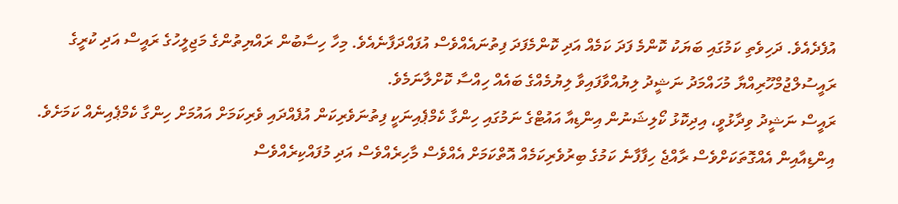އުފެދެއެވެ. ދަހިވެތި ކަމުގައި ބަޔަކު ކޮންމެ ފަދަ ކަމެއް އަދި ކޮންމެފަދަ ފިތުނައެއްވެސް އުފައްދަފާނެއެވެ. މިހާ ހިސާބުން ރައްޔިތުންގެ މަޖިލީހުގެ ރައީސް އަދި ކުރީގެ ރައީސުލްޖުމްހޫރިއްޔާ މުހައްމަދު ނަޝީދު ލިޔުއްވާފައިވާ ލިޔުމެއްގެ ބައެއް ހިއްސާ ކޮށްލާނަމެވެ.
ރައީސް ނަޝީދު ވިދާޅުވީ، އިދިކޮޅު ކޯލިޝަނުން އިންޑިއާ އައުޓްގެ ނަމުގައި ހިންގާ ކެމްޕެއިނަކީ ފިތުނަވެރިކަން އުފެއްދައި ވެރިކަމަށް އައުމަށް ހިންގާ ކެމްޕެއިނެއް ކަމަށެވެ. އިންޑިއާއިން އެއްގޮތަކަށްވެސް ރާއްޖެ ހިފާފާނެ ކަމުގެ ބިރުވެރިކަމެއް އޮތްކަމަށް އެއްވެސް މާހިރެއްވެސް އަދި މުފައްކިރެއްވެސް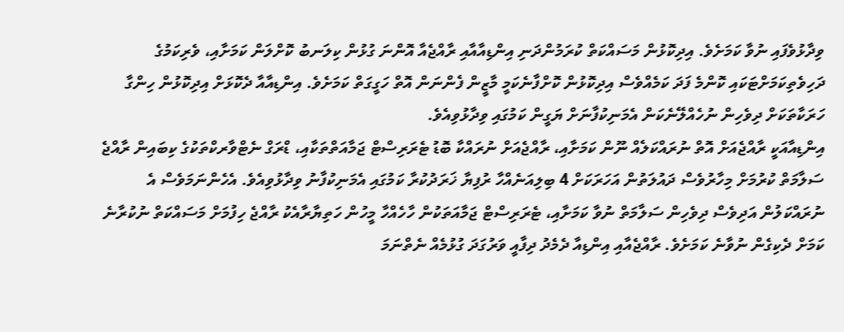ވިދާޅުވެފައި ނުވާ ކަމަށެވެ. އިދިކޮޅުން މަސައްކަތް ކުރަމުންދަނި އިންޑިއާއާއި ރާއްޖެއާ އޮންނަ ގުޅުން ކިލަނބު ކޮށްލަން ކަމަށާއި، ވެރިކަމުގެ ދަހިވެތިކަމަށްޓަކައި ކޮންމެ ފަދަ ކަމެއްވެސް އިދިކޮޅުން ކޮށްފާނެކަމީ މާޒީން ފެންނަން އޮތް ހަގީގަތް ކަމަށެވެ. އިންޑިއާއާ ދެކޮޅަށް އިދިކޮޅުން ހިންގާ ހަރަކާތަކަށް ދިވެހިން ނުހެއްލޭނެކަން އެމަނިކުފާނަށް ޔަގީން ކަމުގައި ވިދާޅުވިއެވެ.
އިންޑިއާއަކީ ރާއްޖެއަށް އޮތް ނުރައްކަލެއް ނޫން ކަމަށާއި، ރާއްޖެއަށް ނުރައްކާ ބޮޑު ޓެރަރިސްޓް ޖަމާއަތްތަކާއި، ޑްރަގް ނެޓްވާރކްތަކުގެ ކިބައިން ރާއްޖެ ސަލާމަތް ކުރުމަށް މިހާރުވެސް ދައުލަތުން އަހަރަކަށް 4 ބިލިއަނެއްހާ ރުފިޔާ ޚަރަދުކުރާ ކަމުގައި އެމަނިކުފާނު ވިދާޅުވިއެވެ. އެހެންނަމަވެސް އެ ނުރައްކަލުން އަދިވެސް ދިވެހިން ސަލާމަތް ނުވާ ކަމަށާއި، ޓެރަރިސްޓް ޖަމާއަތަކުން ހާހެއްހާ މީހުން ހަތިޔާރާއެކު ރާއްޖެ ހިފުމަށް މަސައްކަތް ނުކުރާނެ ކަމަށް ދެކިގެން ނުވާނެ ކަމަށެވެ. ރާއްޖެއާއި އިންޑިއާ ދެމެދު ދިފާއީ ވަރުގަދަ ގުޅުމެއް ނެތްނަމަ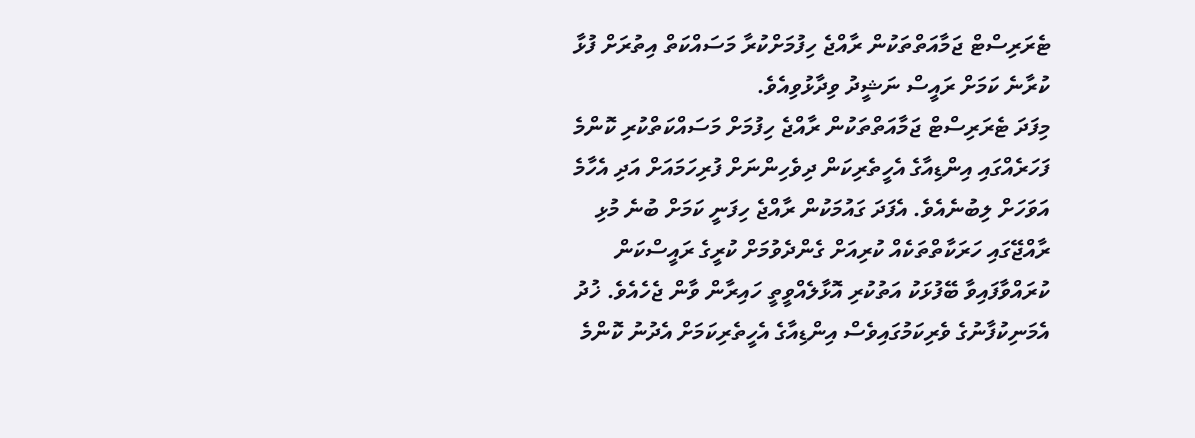ޓެރަރިސްޓް ޖަމާއަތްތަކުން ރާއްޖެ ހިފުމަށްކުރާ މަސައްކަތް އިތުރަށް ފުޅާ ކުރާނެ ކަމަށް ރައީސް ނަޝީދު ވިދާޅުވިއެވެ.
މިފަދަ ޓެރަރިސްޓް ޖަމާއަތްތަކުން ރާއްޖެ ހިފުމަށް މަސައްކަތްކުރި ކޮންމެ ފަހަރެއްގައި އިންޑިއާގެ އެހީތެރިކަން ދިވެހިންނަށް ފުރިހަމައަށް އަދި އެހާމެ އަވަހަށް ލިބުނެއެވެ. އެފަދަ ގައުމަކުން ރާއްޖެ ހިފަނީ ކަމަށް ބުނެ މުޅި ރާއްޖޭގައި ހަރަކާތްތަކެއް ކުރިއަށް ގެންދެވުމަށް ކުރީގެ ރައީސްކަން ކުރައްވާފައިވާ ބޭފުޅަކު އަތުކުރި އޮޅާލެއްވީތީ ހައިރާން ވާން ޖެހެއެވެ. ޚުދު އެމަނިކުފާނުގެ ވެރިކަމުގައިވެސް އިންޑިއާގެ އެހީތެރިކަމަށް އެދުނު ކޮންމެ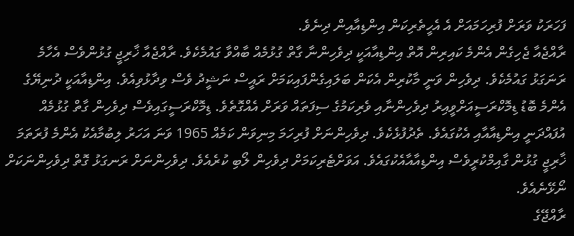ފަހަރަކު ވަރަށް ފުރިހަމައަށް އެ އެހީތެރިކަން އިންޑިއާއިން ދިނެވެ.
ރާއްޖެއާ ޖެހިގެން އެންމެ ކައިރިން އޮތް އިންޑިއާއަކީ ދިވެހިންނާ ގާތް ގުޅުމެއް ބާއްވާ ގައުމެކެވެ. ރާއްޖެއާ ޚާރިޖީ ގުޅުންވެސް އެހާމެ ރަނަގަޅު ގައުމެކެވެ. ދިވެހިން ވަނީ މާކުރިން އެކަން ބަލައިގެންފައިކަމަށް ރައީސް ނަޝީދު ވެސް ވިދާޅުވިއެވެ. އިންޑިއާއަކީ ދުނިޔޭގެ އެންމެ ބޮޑު ޑިމޮކްރަސީއަށްވީއިރު ދިވެހިންނާއި ވެރިކަމުގެ ސިފަތައް ވަރަށް އެއްގޮތެވެ. ޑިމޮކްރަސީގައިވެސް ދިވެހިން ގާތް ގުޅުމެއް އުފައްދަނީ އިންޑިއާއާއި އެކުގައެވެ. ތެދުފުޅެކެވެ. ދިވެހިންނަށް ފުރިހަމަ މިނިވަން ކަމެއް 1965 ވަނަ އަހަރު ލިބުމާއެކު އެންމެ ފުރަތަމަ ޚާރިޖީ ގުޅުން ގާއިމްކުރީވެސް އިންޑިއާއާއެކުގައެވެ. އަވަށްޓެރިކަމަށް ދިވެހިން ލޯބި ކުރެއެވެ. ދިވެހިންނަށް ރަނގަޅު ގޮތް ދިވެހިންނަކަށް ނޯޅޭނެއެވެ.
ރާއްޖޭގެ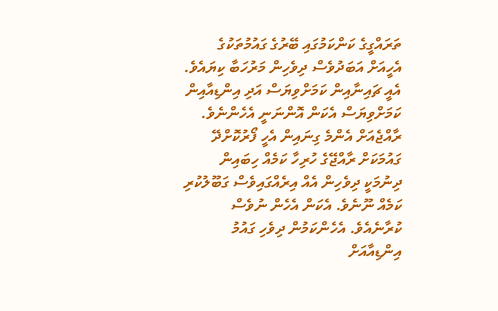ތަރައްގީގެ ކަންކަމުގައި ބޭރުގެ ގައުމުތަކުގެ އެހީއަށް އަބަދުވެސް ދިވެހިން މަރުހަބާ ކިޔައެވެ. އެއީ ޗައިނާއިން ކަމަށްވިޔަސް އަދި އިންޑިއާއިން ކަމަށްވިޔަސް އެކަން އޮންނަނީ އެހެންނެވެ. ރާއްޖެއަށް އެންމެ ގިނައިން އެހީ ފޯރުކޮށްދޭ ގައުމަކަށް ރާއްޖޭގެ ހުރިހާ ކަމެއް ހިބައިން ދިނުމަކީ ދިވެހިން އެއް އިރެއްގައިވެސް ގަބޫލުކުރި ކަމެއް ނޫނެވެ. އެކަން އެހެން ނުވެސް ކުރާނެއެވެ. އެހެންކަމުން ދިވެހި ގައުމު އިންޑިއާއަށް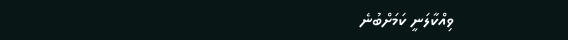ވިއްކާލަނީ ކަމަށްބުނެ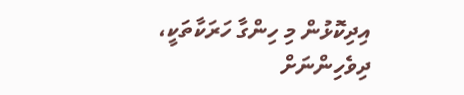އިދިކޮޅުން މި ހިންގާ ހަރަކާތަކީ، ދިވެހިންނަށް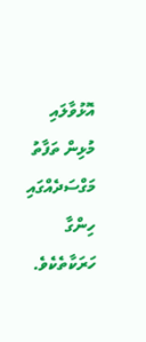އޮޅުވާލައި މުޅިން ތަފާތު މަގްސަދެއްގައި ހިންގާ ހަރަކާތެކެވެ.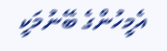އެމީހުންގެ ބޭނުމަކީ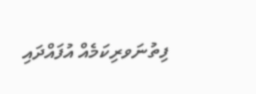ފިތުނަވރިކަމެއް އުފައްދައި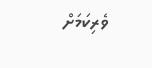ވެރިކަމަށް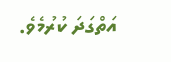އަތްގަދަ ކުރުމެވެ.